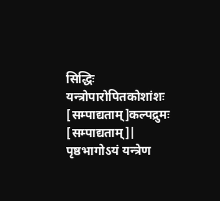सिद्धिः
यन्त्रोपारोपितकोशांशः
[सम्पाद्यताम्]कल्पद्रुमः
[सम्पाद्यताम्]|
पृष्ठभागोऽयं यन्त्रेण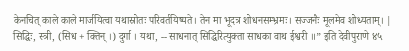केनचित् काले काले मार्जयित्वा यथास्रोतः परिवर्तयिष्यते। तेन मा भूदत्र शोधनसम्भ्रमः। सज्जनैः मूलमेव शोध्यताम्। |
सिद्धिः, स्त्री, (सिध + क्तिन् ।) दुर्गा । यथा, -- साधनात् सिद्धिरित्युक्ता साधका वाथ ईश्वरी ॥” इति देवीपुराणे ४५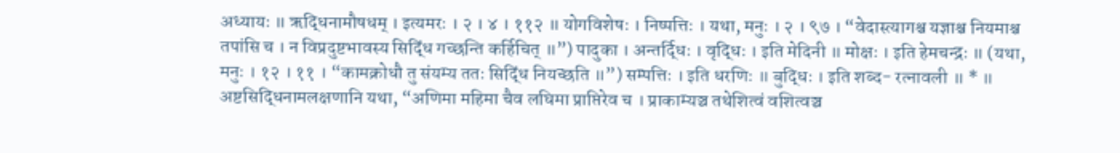अध्यायः ॥ ऋद्धिनामौषधम् । इत्यमरः । २ । ४ । ११२ ॥ योगविशेषः । निष्पत्तिः । यथा, मनुः । २ । ९७ । “वेदास्त्यागश्च यज्ञाश्च नियमाश्च तपांसि च । न विप्रदुष्टभावस्य सिद्धिं गच्छन्ति कर्हिचित् ॥”) पादुका । अन्तर्द्धिः । वृद्धिः । इति मेदिनी ॥ मोक्षः । इति हेमचन्द्रः ॥ (यथा, मनुः । १२ । ११ । “कामक्रोधौ तु संयम्य ततः सिद्धिं नियच्छति ॥”) सम्पत्तिः । इति धरणिः ॥ बुद्धिः । इति शब्द- रत्नावली ॥ * ॥ अष्टसिद्धिनामलक्षणानि यथा, “अणिमा महिमा चैव लघिमा प्राप्तिरेव च । प्राकाम्यञ्च तथेशित्वं वशित्वञ्च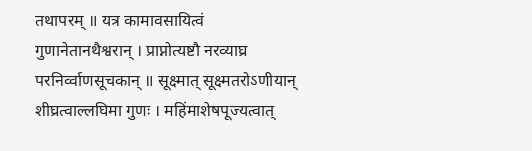तथापरम् ॥ यत्र कामावसायित्वं गुणानेतानथैश्वरान् । प्राप्नोत्यष्टौ नरव्याघ्र परनिर्व्वाणसूचकान् ॥ सूक्ष्मात् सूक्ष्मतरोऽणीयान् शीघ्रत्वाल्लघिमा गुणः । महिंमाशेषपूज्यत्वात्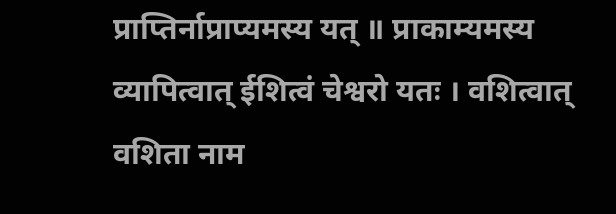प्राप्तिर्नाप्राप्यमस्य यत् ॥ प्राकाम्यमस्य व्यापित्वात् ईशित्वं चेश्वरो यतः । वशित्वात् वशिता नाम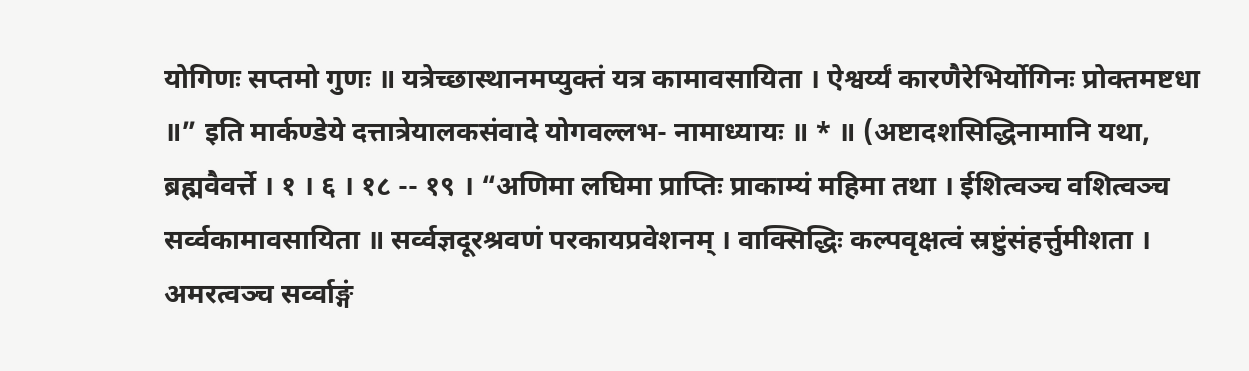योगिणः सप्तमो गुणः ॥ यत्रेच्छास्थानमप्युक्तं यत्र कामावसायिता । ऐश्वर्य्यं कारणैरेभिर्योगिनः प्रोक्तमष्टधा ॥” इति मार्कण्डेये दत्तात्रेयालकसंवादे योगवल्लभ- नामाध्यायः ॥ * ॥ (अष्टादशसिद्धिनामानि यथा, ब्रह्मवैवर्त्ते । १ । ६ । १८ -- १९ । “अणिमा लघिमा प्राप्तिः प्राकाम्यं महिमा तथा । ईशित्वञ्च वशित्वञ्च सर्व्वकामावसायिता ॥ सर्व्वज्ञदूरश्रवणं परकायप्रवेशनम् । वाक्सिद्धिः कल्पवृक्षत्वं स्रष्टुंसंहर्त्तुमीशता । अमरत्वञ्च सर्व्वाङ्गं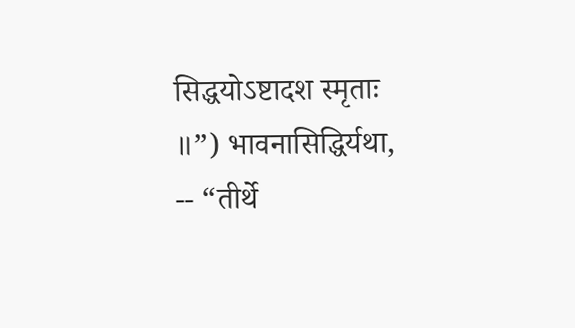सिद्धयोऽष्टादश स्मृताः ॥”) भावनासिद्धिर्यथा, -- “तीर्थे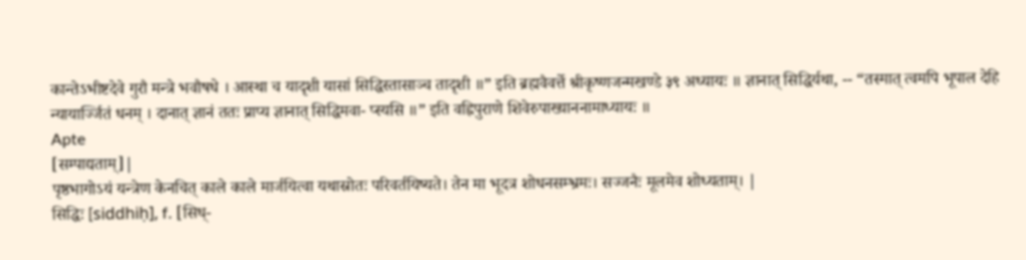कान्तेऽभीष्टदेवे गुरौ मन्त्रे भवौषधे । आस्था च यादृशी यासां सिद्धिस्तासाञ्च तादृशी ॥” इति ब्रह्मवैवर्त्ते श्रीकृष्णजन्मखण्डे ३९ अध्यायः ॥ ज्ञानात् सिद्धिर्यथा, -- “तस्मात् त्वमपि भूपाल देहि न्यायार्ज्जितं धनम् । दानात् ज्ञानं ततः प्राप्य ज्ञानात् सिद्धिमवा- प्स्यसि ॥” इति वह्निपुराणे शिवेरुपाख्याननामाध्यायः ॥
Apte
[सम्पाद्यताम्]|
पृष्ठभागोऽयं यन्त्रेण केनचित् काले काले मार्जयित्वा यथास्रोतः परिवर्तयिष्यते। तेन मा भूदत्र शोधनसम्भ्रमः। सज्जनैः मूलमेव शोध्यताम्। |
सिद्धिः [siddhiḥ], f. [सिध्-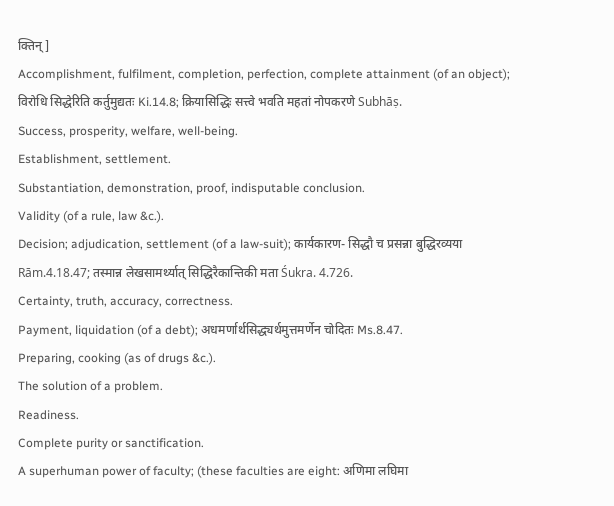क्तिन्]
Accomplishment, fulfilment, completion, perfection, complete attainment (of an object); विरोधि सिद्धेरिति कर्तुमुद्यतः Ki.14.8; क्रियासिद्धिः सत्त्वे भवति महतां नोपकरणे Subhāṣ.
Success, prosperity, welfare, well-being.
Establishment, settlement.
Substantiation, demonstration, proof, indisputable conclusion.
Validity (of a rule, law &c.).
Decision; adjudication, settlement (of a law-suit); कार्यकारण- सिद्धौ च प्रसन्ना बुद्धिरव्यया Rām.4.18.47; तस्मान्न लेखसामर्थ्यात् सिद्धिरैकान्तिकी मता Śukra. 4.726.
Certainty, truth, accuracy, correctness.
Payment, liquidation (of a debt); अधमर्णार्थसिद्ध्यर्थमुत्तमर्णेन चोदितः Ms.8.47.
Preparing, cooking (as of drugs &c.).
The solution of a problem.
Readiness.
Complete purity or sanctification.
A superhuman power of faculty; (these faculties are eight: अणिमा लघिमा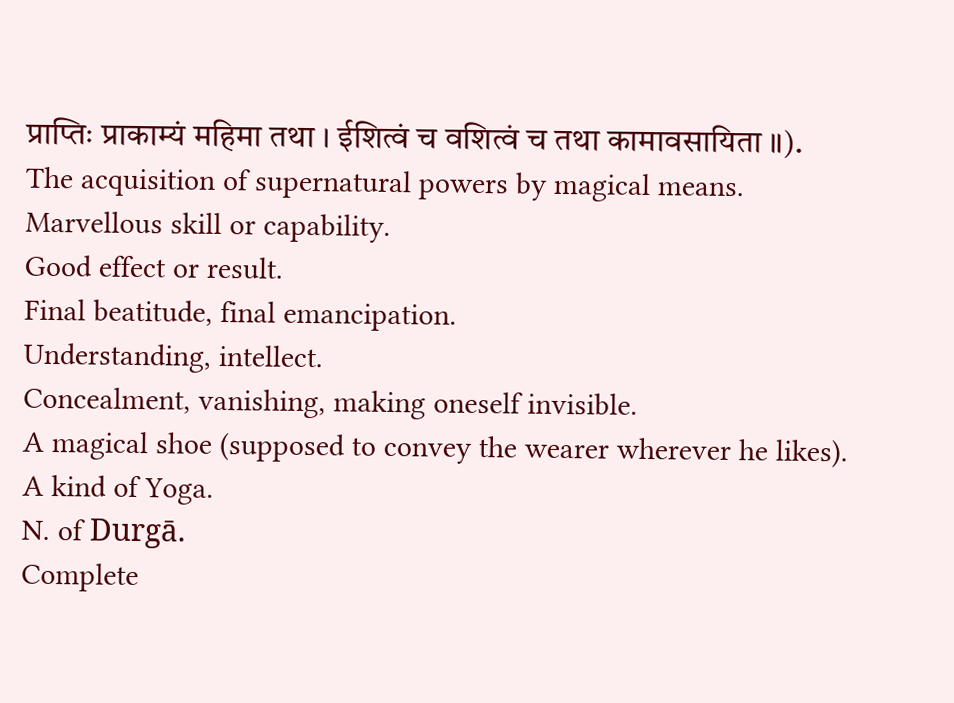प्राप्तिः प्राकाम्यं महिमा तथा । ईशित्वं च वशित्वं च तथा कामावसायिता ॥).
The acquisition of supernatural powers by magical means.
Marvellous skill or capability.
Good effect or result.
Final beatitude, final emancipation.
Understanding, intellect.
Concealment, vanishing, making oneself invisible.
A magical shoe (supposed to convey the wearer wherever he likes).
A kind of Yoga.
N. of Durgā.
Complete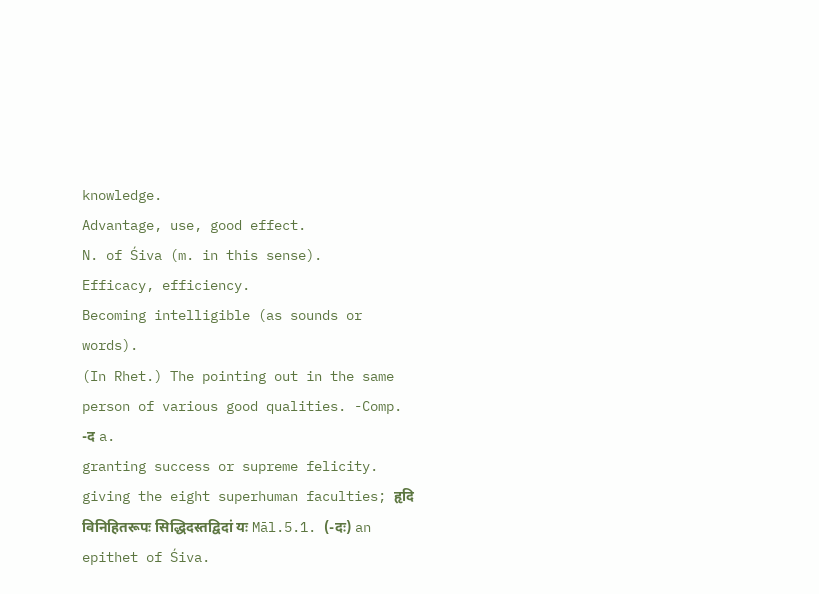knowledge.
Advantage, use, good effect.
N. of Śiva (m. in this sense).
Efficacy, efficiency.
Becoming intelligible (as sounds or words).
(In Rhet.) The pointing out in the same person of various good qualities. -Comp. -द a.
granting success or supreme felicity.
giving the eight superhuman faculties; हृदि विनिहितरूपः सिद्धिदस्तद्विदां यः Māl.5.1. (-दः) an epithet of Śiva.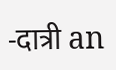-दात्री an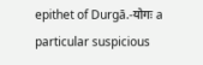epithet of Durgā.-योगः a particular suspicious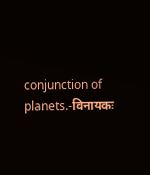conjunction of planets.-विनायकः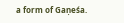a form of Gaṇeśa.